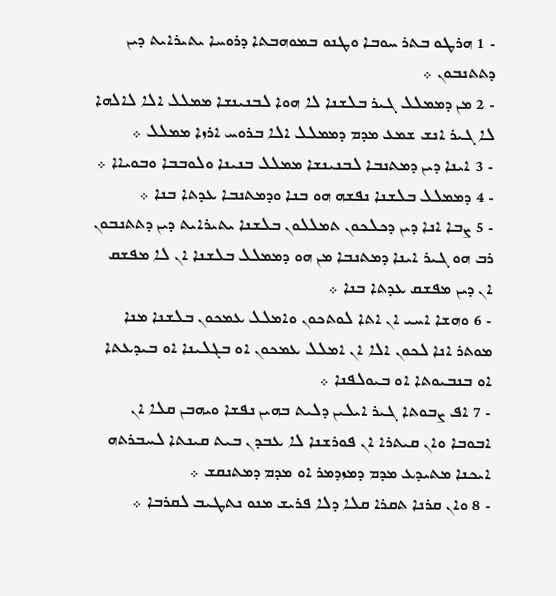- 1 ܗܪܛܘ ܒܬܪ ܚܘܒܐ ܘܛܢܘ ܒܡܘܗܒܬܐ ܕܪܘܚܐ ܝܬܝܪܐܝܬ ܕܝܢ ܕܬܬܢܒܘܢ ܀
- 2 ܡܢ ܕܡܡܠܠ ܓܝܪ ܒܠܫܢܐ ܠܐ ܗܘܐ ܠܒܢܝܢܫܐ ܡܡܠܠ ܐܠܐ ܠܐܠܗܐ ܠܐ ܓܝܪ ܐܢܫ ܫܡܥ ܡܕܡ ܕܡܡܠܠ ܐܠܐ ܒܪܘܚ ܐܪܙܐ ܡܡܠܠ ܀
- 3 ܐܝܢܐ ܕܝܢ ܕܡܬܢܒܐ ܠܒܢܝܢܫܐ ܡܡܠܠ ܒܢܝܢܐ ܘܠܘܒܒܐ ܘܒܘܝܐܐ ܀
- 4 ܕܡܡܠܠ ܒܠܫܢܐ ܢܦܫܗ ܗܘ ܒܢܐ ܘܕܡܬܢܒܐ ܥܕܬܐ ܒܢܐ ܀
- 5 ܨܒܐ ܐܢܐ ܕܝܢ ܕܟܠܟܘܢ ܬܡܠܠܘܢ ܒܠܫܢܐ ܝܬܝܪܐܝܬ ܕܝܢ ܕܬܬܢܒܘܢ ܪܒ ܗܘ ܓܝܪ ܐܝܢܐ ܕܡܬܢܒܐ ܡܢ ܗܘ ܕܡܡܠܠ ܒܠܫܢܐ ܐܢ ܠܐ ܡܦܫܩ ܐܢ ܕܝܢ ܡܦܫܩ ܥܕܬܐ ܒܢܐ ܀
- 6 ܘܗܫܐ ܐܚܝ ܐܢ ܐܬܐ ܠܘܬܟܘܢ ܘܐܡܠܠ ܥܡܟܘܢ ܒܠܫܢܐ ܡܢܐ ܡܘܬܪ ܐܢܐ ܠܟܘܢ ܐܠܐ ܐܢ ܐܡܠܠ ܥܡܟܘܢ ܐܘ ܒܓܠܝܢܐ ܐܘ ܒܝܕܥܬܐ ܐܘ ܒܢܒܝܘܬܐ ܐܘ ܒܝܘܠܦܢܐ ܀
- 7 ܐܦ ܨܒܘܬܐ ܓܝܪ ܐܝܠܝܢ ܕܠܝܬ ܒܗܝܢ ܢܦܫܐ ܘܝܗܒܢ ܩܠܐ ܐܢ ܐܒܘܒܐ ܘܐܢ ܩܝܬܪܐ ܐܢ ܦܘܪܫܢܐ ܠܐ ܥܒܕܢ ܒܝܬ ܩܝܢܬܐ ܠܚܒܪܬܗ ܐܝܟܢܐ ܡܬܝܕܥ ܡܕܡ ܕܡܙܕܡܪ ܐܘ ܡܕܡ ܕܡܬܢܩܫ ܀
- 8 ܘܐܢ ܩܪܢܐ ܬܩܪܐ ܩܠܐ ܕܠܐ ܦܪܝܫ ܡܢܘ ܢܬܛܝܒ ܠܩܪܒܐ ܀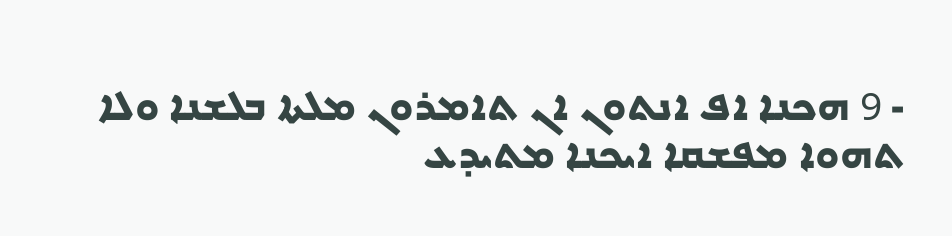- 9 ܗܟܢܐ ܐܦ ܐܢܬܘܢ ܐܢ ܬܐܡܪܘܢ ܡܠܬܐ ܒܠܫܢܐ ܘܠܐ ܬܗܘܐ ܡܦܫܩܐ ܐܝܟܢܐ ܡܬܝܕܥ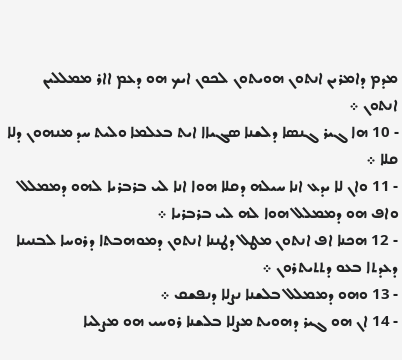ܡܕܡ ܕܐܡܪܝܢ ܐܢܬܘܢ ܗܘܝܬܘܢ ܠܟܘܢ ܐܝܟ ܗܘ ܕܥܡ ܐܐܪ ܡܡܠܠܝܢ ܐܢܬܘܢ ܀
- 10 ܗܐ ܓܝܪ ܓܢܤܐ ܕܠܫܢܐ ܤܓܝܐܐ ܐܝܬ ܒܥܠܡܐ ܘܠܝܬ ܚܕ ܡܢܗܘܢ ܕܠܐ ܩܠܐ ܀
- 11 ܘܐܢ ܠܐ ܝܕܥ ܐܢܐ ܚܝܠܗ ܕܩܠܐ ܗܘܐ ܐܢܐ ܠܝ ܒܪܒܪܝܐ ܠܗܘ ܕܡܡܠܠ ܘܐܦ ܗܘ ܕܡܡܠܠ ܗܘܐ ܠܗ ܠܝ ܒܪܒܪܝܐ ܀
- 12 ܗܟܢܐ ܐܦ ܐܢܬܘܢ ܡܛܠ ܕܛܢܢܐ ܐܢܬܘܢ ܕܡܘܗܒܬܐ ܕܪܘܚܐ ܠܒܢܝܢܐ ܕܥܕܬܐ ܒܥܘ ܕܬܬܝܬܪܘܢ ܀
- 13 ܘܗܘ ܕܡܡܠܠ ܒܠܫܢܐ ܢܨܠܐ ܕܢܦܫܩ ܀
- 14 ܐܢ ܗܘ ܓܝܪ ܕܗܘܝܬ ܡܨܠܐ ܒܠܫܢܐ ܪܘܚܝ ܗܘ ܡܨܠܝܐ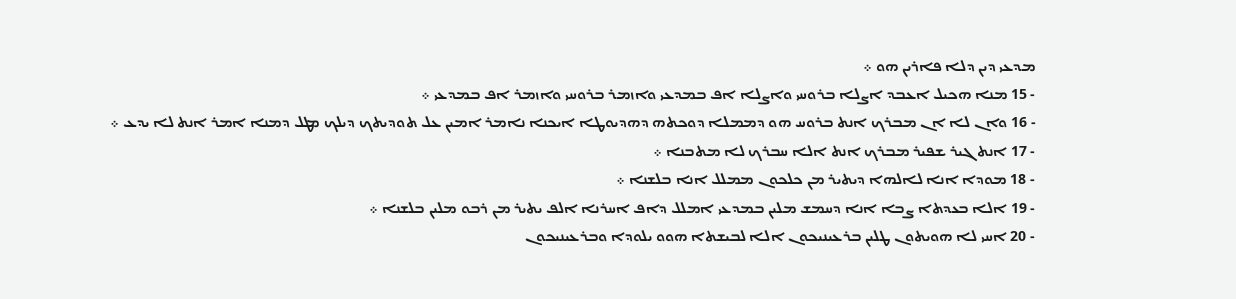ܡܕܥܝ ܕܝܢ ܕܠܐ ܦܐܪܝܢ ܗܘ ܀
- 15 ܡܢܐ ܗܟܝܠ ܐܥܒܕ ܐܨܠܐ ܒܪܘܚܝ ܘܐܨܠܐ ܐܦ ܒܡܕܥܝ ܘܐܙܡܪ ܒܪܘܚܝ ܘܐܙܡܪ ܐܦ ܒܡܕܥܝ ܀
- 16 ܘܐܢ ܠܐ ܐܢ ܡܒܪܟ ܐܢܬ ܒܪܘܚ ܗܘ ܕܡܡܠܐ ܕܘܟܬܗ ܕܗܕܝܘܛܐ ܐܝܟܢܐ ܢܐܡܪ ܐܡܝܢ ܥܠ ܬܘܕܝܬܟ ܕܝܠܟ ܡܛܠ ܕܡܢܐ ܐܡܪ ܐܢܬ ܠܐ ܝܕܥ ܀
- 17 ܐܢܬ ܓܝܪ ܫܦܝܪ ܡܒܪܟ ܐܢܬ ܐܠܐ ܚܒܪܟ ܠܐ ܡܬܒܢܐ ܀
- 18 ܡܘܕܐ ܐܢܐ ܠܐܠܗܐ ܕܝܬܝܪ ܡܢ ܟܠܟܘܢ ܡܡܠܠ ܐܢܐ ܒܠܫܢܐ ܀
- 19 ܐܠܐ ܒܥܕܬܐ ܨܒܐ ܐܢܐ ܕܚܡܫ ܡܠܝܢ ܒܡܕܥܝ ܐܡܠܠ ܕܐܦ ܐܚܪܢܐ ܐܠܦ ܝܬܝܪ ܡܢ ܪܒܘ ܡܠܝܢ ܒܠܫܢܐ ܀
- 20 ܐܚܝ ܠܐ ܗܘܝܬܘܢ ܛܠܝܢ ܒܪܥܝܢܝܟܘܢ ܐܠܐ ܠܒܝܫܬܐ ܗܘܘ ܝܠܘܕܐ ܘܒܪܥܝܢܝܟܘܢ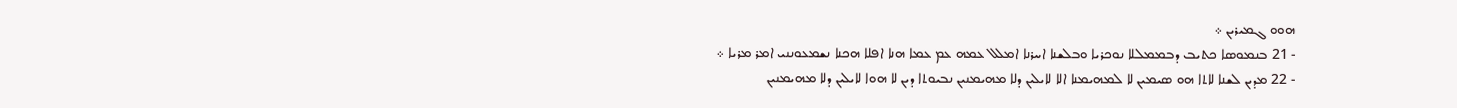ܗܘܘ ܓܡܝܪܝܢ ܀
- 21 ܒܢܡܘܤܐ ܟܬܝܒ ܕܒܡܡܠܠܐ ܢܘܟܪܝܐ ܘܒܠܫܢܐ ܐܚܪܢܐ ܐܡܠܠ ܥܡܗ ܥܡ ܥܡܐ ܗܢܐ ܐܦܠܐ ܗܟܢܐ ܢܫܡܥܘܢܢܝ ܐܡܪ ܡܪܝܐ ܀
- 22 ܡܕܝܢ ܠܫܢܐ ܠܐܬܐ ܗܘ ܤܝܡܝܢ ܠܐ ܠܡܗܝܡܢܐ ܐܠܐ ܠܐܝܠܝܢ ܕܠܐ ܡܗܝܡܢܝܢ ܢܒܝܘܬܐ ܕܝܢ ܠܐ ܗܘܐ ܠܐܝܠܝܢ ܕܠܐ ܡܗܝܡܢܝܢ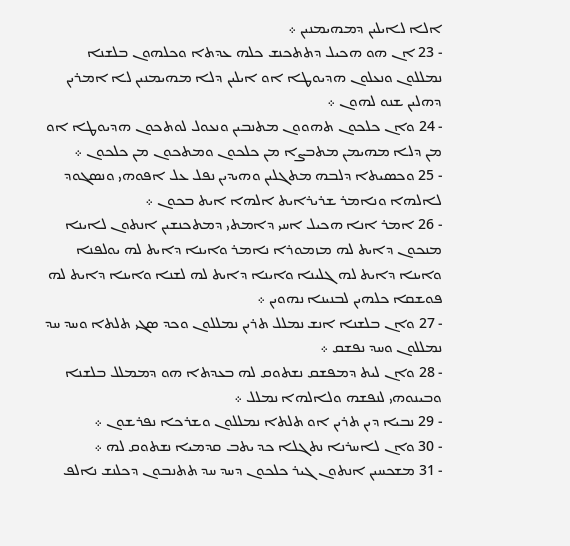ܐܠܐ ܠܐܝܠܝܢ ܕܡܗܝܡܢܝܢ ܀
- 23 ܐܢ ܗܘ ܗܟܝܠ ܕܬܬܟܢܫ ܟܠܗ ܥܕܬܐ ܘܟܠܗܘܢ ܒܠܫܢܐ ܢܡܠܠܘܢ ܘܢܥܠܘܢ ܗܕܝܘܛܐ ܐܘ ܐܝܠܝܢ ܕܠܐ ܡܗܝܡܢܝܢ ܠܐ ܐܡܪܝܢ ܕܗܠܝܢ ܫܢܘ ܠܗܘܢ ܀
- 24 ܘܐܢ ܟܠܟܘܢ ܬܗܘܘܢ ܡܬܢܒܝܢ ܘܢܥܘܠ ܠܘܬܟܘܢ ܗܕܝܘܛܐ ܐܘ ܡܢ ܕܠܐ ܡܗܝܡܢ ܡܬܒܨܐ ܡܢ ܟܠܟܘܢ ܘܡܬܟܘܢ ܡܢ ܟܠܟܘܢ ܀
- 25 ܘܟܤܝܬܐ ܕܠܒܗ ܡܬܓܠܝܢ ܘܗܝܕܝܢ ܢܦܠ ܥܠ ܐܦܘܗܝ ܘܢܤܓܘܕ ܠܐܠܗܐ ܘܢܐܡܪ ܫܪܝܪܐܝܬ ܐܠܗܐ ܐܝܬ ܒܟܘܢ ܀
- 26 ܐܡܪ ܐܢܐ ܗܟܝܠ ܐܚܝ ܕܐܡܬܝ ܕܡܬܟܢܫܝܢ ܐܢܬܘܢ ܠܐܝܢܐ ܡܢܟܘܢ ܕܐܝܬ ܠܗ ܡܙܡܘܪܐ ܢܐܡܪ ܘܐܝܢܐ ܕܐܝܬ ܠܗ ܝܘܠܦܢܐ ܘܐܝܢܐ ܕܐܝܬ ܠܗ ܓܠܝܢܐ ܘܐܝܢܐ ܕܐܝܬ ܠܗ ܠܫܢܐ ܘܐܝܢܐ ܕܐܝܬ ܠܗ ܦܘܫܩܐ ܟܠܗܝܢ ܠܒܢܝܢܐ ܢܗܘܝܢ ܀
- 27 ܘܐܢ ܒܠܫܢܐ ܐܢܫ ܢܡܠܠ ܬܪܝܢ ܢܡܠܠܘܢ ܘܟܕ ܤܓܝ ܬܠܬܐ ܘܚܕ ܚܕ ܢܡܠܠܘܢ ܘܚܕ ܢܦܫܩ ܀
- 28 ܘܐܢ ܠܝܬ ܕܡܦܫܩ ܢܫܬܘܩ ܠܗ ܒܥܕܬܐ ܗܘ ܕܡܡܠܠ ܒܠܫܢܐ ܘܒܝܢܘܗܝ ܠܢܦܫܗ ܘܠܐܠܗܐ ܢܡܠܠ ܀
- 29 ܢܒܝܐ ܕܝܢ ܬܪܝܢ ܐܘ ܬܠܬܐ ܢܡܠܠܘܢ ܘܫܪܟܐ ܢܦܪܫܘܢ ܀
- 30 ܘܐܢ ܠܐܚܪܢܐ ܢܬܓܠܐ ܟܕ ܝܬܒ ܩܕܡܝܐ ܢܫܬܘܩ ܠܗ ܀
- 31 ܡܫܟܚܝܢ ܐܢܬܘܢ ܓܝܪ ܟܠܟܘܢ ܕܚܕ ܚܕ ܬܬܢܒܘܢ ܕܟܠܢܫ ܢܐܠܦ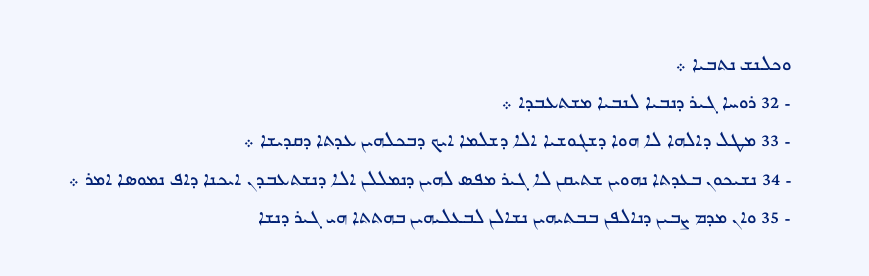ܘܟܠܢܫ ܢܬܒܝܐ ܀
- 32 ܪܘܚܐ ܓܝܪ ܕܢܒܝܐ ܠܢܒܝܐ ܡܫܬܥܒܕܐ ܀
- 33 ܡܛܠ ܕܐܠܗܐ ܠܐ ܗܘܐ ܕܫܓܘܫܝܐ ܐܠܐ ܕܫܠܡܐ ܐܝܟ ܕܒܟܠܗܝܢ ܥܕܬܐ ܕܩܕܝܫܐ ܀
- 34 ܢܫܝܟܘܢ ܒܥܕܬܐ ܢܗܘܝܢ ܫܬܝܩܢ ܠܐ ܓܝܪ ܡܦܤ ܠܗܝܢ ܕܢܡܠܠܢ ܐܠܐ ܕܢܫܬܥܒܕܢ ܐܝܟܢܐ ܕܐܦ ܢܡܘܤܐ ܐܡܪ ܀
- 35 ܘܐܢ ܡܕܡ ܨܒܝܢ ܕܢܐܠܦܢ ܒܒܬܝܗܝܢ ܢܫܐܠܢ ܠܒܥܠܝܗܝܢ ܒܗܬܬܐ ܗܝ ܓܝܪ ܕܢܫܐ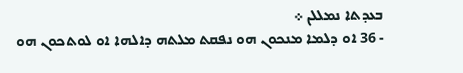ܒܥܕܬܐ ܢܡܠܠܢ ܀
- 36 ܐܘ ܕܠܡܐ ܡܢܟܘܢ ܗܘ ܢܦܩܬ ܡܠܬܗ ܕܐܠܗܐ ܐܘ ܠܘܬܟܘܢ ܗܘ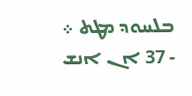ܒܠܚܘܕ ܡܛܬ ܀
- 37 ܐܢ ܐܢܫ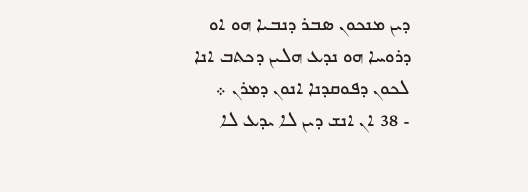ܕܝܢ ܡܢܟܘܢ ܤܒܪ ܕܢܒܝܐ ܗܘ ܐܘ ܕܪܘܚܐ ܗܘ ܢܕܥ ܗܠܝܢ ܕܟܬܒ ܐܢܐ ܠܟܘܢ ܕܦܘܩܕܢܐ ܐܢܘܢ ܕܡܪܢ ܀
- 38 ܐܢ ܐܢܫ ܕܝܢ ܠܐ ܝܕܥ ܠܐ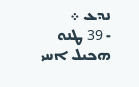ܢܕܥ ܀
- 39 ܛܢܘ ܗܟܝܠ ܐܚܝ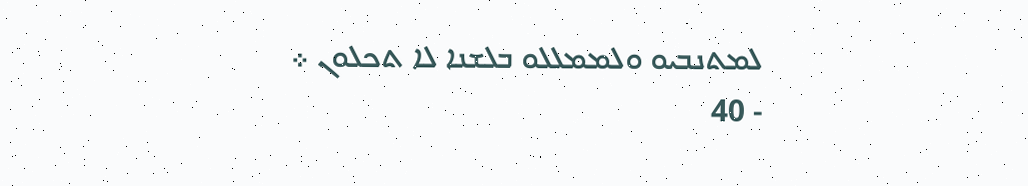ܠܡܬܢܒܝܘ ܘܠܡܡܠܠܘ ܒܠܫܢܐ ܠܐ ܬܟܠܘܢ ܀
- 40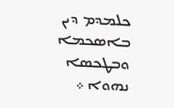ܟܠܡܕܡ ܕܝܢ ܒܐܤܟܡܐ ܘܒܛܟܤܐ ܢܗܘܐ ܀